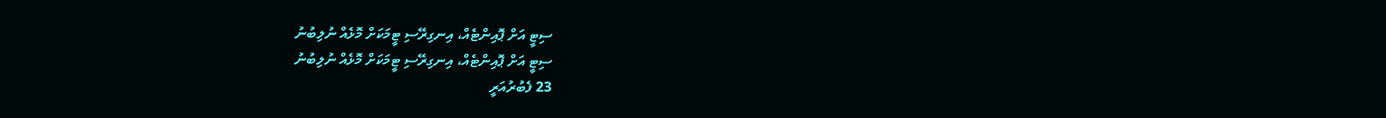ސިޓީ އަށް ޕޮއިންޓެއް، އިނގިރޭސި ޓީމަކަށް މޮޅެއް ނުލިބުނު
ސިޓީ އަށް ޕޮއިންޓެއް، އިނގިރޭސި ޓީމަކަށް މޮޅެއް ނުލިބުނު
23 ފެބުރުއަރީ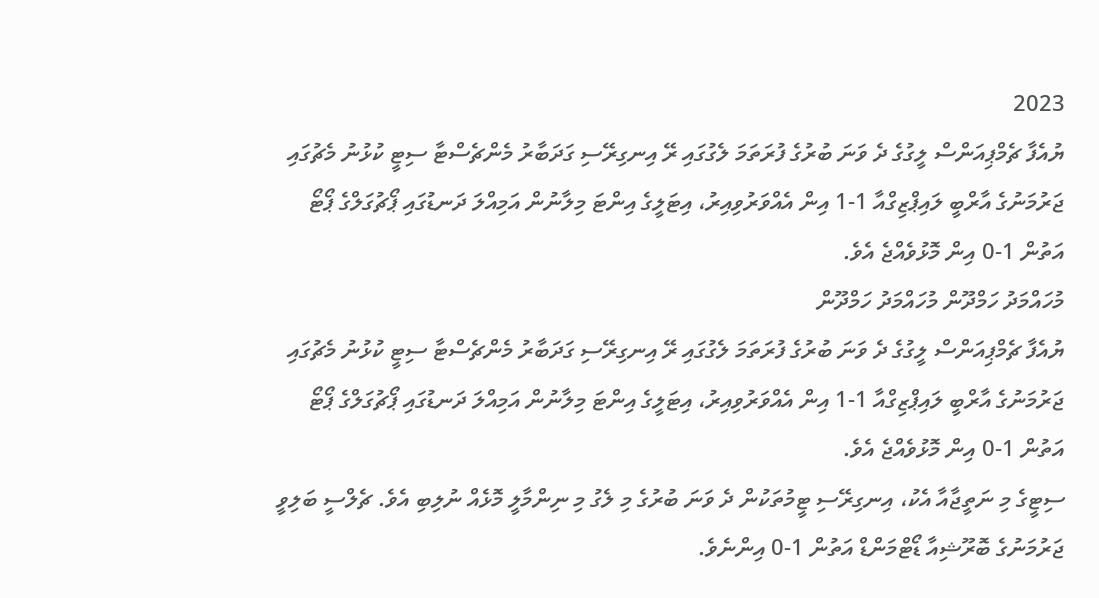2023
ޔުއެފާ ޗެމްޕިއަންސް ލީގުގެ ދެ ވަނަ ބުރުގެ ފުރަތަމަ ލެގުގައި ރޭ އިނގިރޭސި ގަދަބާރު މެންޗެސްޓާ ސިޓީ ކުޅުނު މެޗުގައި ޖަރުމަނުގެ އާރްބީ ލައިޕްޒިގްއާ 1-1 އިން އެއްވަރުވިއިރު، އިޓަލީގެ އިންޓަ މިލާނުން އަމިއްލަ ދަނޑުގައި ޕޯޗުގަލްގެ ޕޯޓޯ އަތުން 1-0 އިން މޮޅުވެއްޖެ އެވެ.
މުހައްމަދު ހަމްދޫން މުހައްމަދު ހަމްދޫން
ޔުއެފާ ޗެމްޕިއަންސް ލީގުގެ ދެ ވަނަ ބުރުގެ ފުރަތަމަ ލެގުގައި ރޭ އިނގިރޭސި ގަދަބާރު މެންޗެސްޓާ ސިޓީ ކުޅުނު މެޗުގައި ޖަރުމަނުގެ އާރްބީ ލައިޕްޒިގްއާ 1-1 އިން އެއްވަރުވިއިރު، އިޓަލީގެ އިންޓަ މިލާނުން އަމިއްލަ ދަނޑުގައި ޕޯޗުގަލްގެ ޕޯޓޯ އަތުން 1-0 އިން މޮޅުވެއްޖެ އެވެ.
ސިޓީގެ މި ނަތީޖާއާ އެކު، އިނގިރޭސި ޓީމުތަކުން ދެ ވަނަ ބުރުގެ މި ލެގު މި ނިންމާލީ މޮޅެއް ނުލިބި އެވެ. ޗެލްސީ ބަލިވީ ޖަރުމަނުގެ ބޮރޫޝިއާ ޑޯޓްމަންޑް އަތުން 1-0 އިންނެވެ.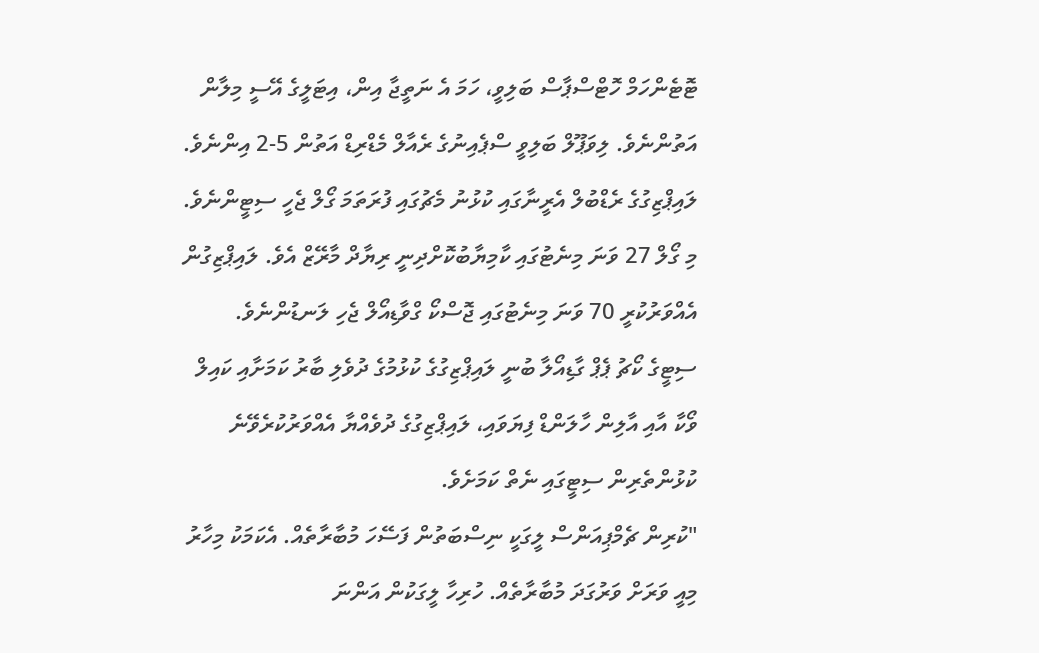ޓޮޓެންހަމް ހޮޓްސްޕާސް ބަލިވީ، ހަމަ އެ ނަތީޖާ އިން، އިޓަލީގެ އޭސީ މިލާން އަތުންނެވެ. ލިވަޕޫލް ބަލިވީ ސްޕެއިނުގެ ރެއާލް މެޑްރިޑް އަތުން 5-2 އިންނެވެ.
ލައިޕްޒިގުގެ ރެޑްބުލް އެރީނާގައި ކުޅުނު މެޗުގައި ފުރަތަމަ ގޯލް ޖެހީ ސިޓީންނެވެ. މި ގޯލް 27 ވަނަ މިނެޓުގައި ކާމިޔާބުކޮށްދިނީ ރިޔާދް މާރޭޒް އެވެ. ލައިޕްޒިގުން އެއްވަރުކުރީ 70 ވަނަ މިނެޓުގައި ޖޮސްކޯ ގްވާޑިއޯލް ޖެހި ލަނޑުންނެވެ.
ސިޓީގެ ކޯޗު ޕެޕް ގާޑިއޯލާ ބުނީ ލައިޕްޒިގުގެ ކުޅުމުގެ ދުވެލި ބާރު ކަމަށާއި ކައިލް ވޯކާ އާއި އާލިން ހާލަންޑް ފިޔަވައި، ލައިޕްޒިގުގެ ދުވެއްޔާ އެއްވަރުކުރެވޭނެ ކުޅުންތެރިން ސިޓީގައި ނެތް ކަމަށެވެ.
"ކުރިން ޗެމްޕިއަންސް ލީގަކީ ނިސްބަތުން ފަސޭހަ މުބާރާތެއް. އެކަމަކު މިހާރު މިއީ ވަރަށް ވަރުގަދަ މުބާރާތެއް. ހުރިހާ ލީގަކުން އަންނަ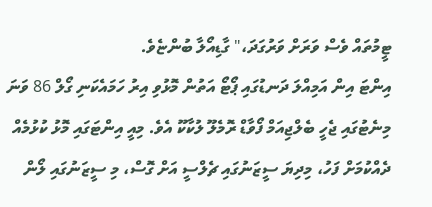ޓީމުތައް ވެސް ވަރަށް ވަރުގަދަ،" ގާޑިއޯލާ ބުންޏެވެ.
އިންޓަ އިން އަމިއްލަ ދަނޑުގައި ޕޯޓޯ އަތުން މޮޅުވި އިރު ހަމައެކަނި ގޯލް 86 ވަނަ މިނެޓުގައި ޖެހީ ބެލްޖިއަމް ފޯވާޑް ރޮމެލޫ ލުކާކޫ އެވެ. މިއީ އިންޓަގައި މޮޅު ކުޅުމެއް ދެއްކުމަށް ފަހު، މިދިޔަ ސީޒަނުގައި ޗެލްސީ އަށް ގޮސް، މި ސީޒަނުގައި ލޯން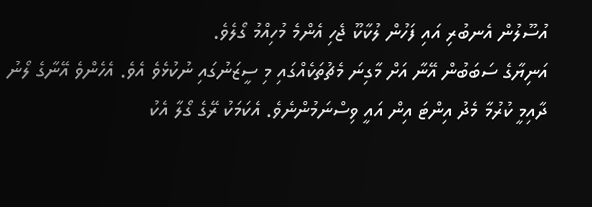އުސޫލުން އެނބުރި އައި ފަހުން ލުކާކޫ ޖެހި އެންމެ މުހިއްމު ގޯލެވެ.
އަނިޔާގެ ސަބަބުން އޭނާ އަށް މާގިނަ މެޗުތަކެއްގައި މި ސީޒަނުގައި ނުކުޅެވެ އެވެ. އެހެންވެ އޭނާގެ ލޯނު ދާއިމީ ކުރުމާ މެދު އިންޓަ އިން އައީ ވިސްނަމުންނެވެ. އެކަމަކު ރޭގެ ގޯލާ އެކު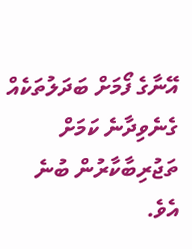އޭނާގެ ފޯމަށް ބަދަލުތަކެއް ގެނެވިދާނެ ކަމަށް ތަޖުރިބާކާރުން ބުނެ އެވެ.